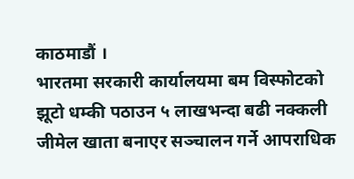काठमाडौं ।
भारतमा सरकारी कार्यालयमा बम विस्फोटको झूटो धम्की पठाउन ५ लाखभन्दा बढी नक्कली जीमेल खाता बनाएर सञ्चालन गर्ने आपराधिक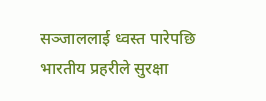सञ्जाललाई ध्वस्त पारेपछि भारतीय प्रहरीले सुरक्षा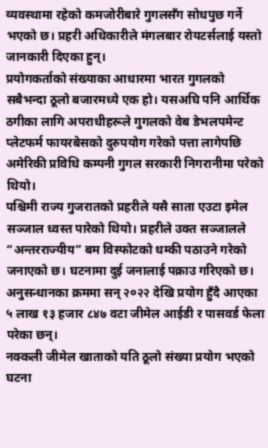व्यवस्थामा रहेको कमजोरीबारे गुगलसँग सोधपुछ गर्ने भएको छ। प्रहरी अधिकारीले मंगलबार रोयटर्सलाई यस्तो जानकारी दिएका हुन्।
प्रयोगकर्ताको संख्याका आधारमा भारत गुगलको सबैभन्दा ठूलो बजारमध्ये एक हो। यसअघि पनि आर्थिक ठगीका लागि अपराधीहरूले गुगलको वेब डेभलपमेन्ट प्लेटफर्म फायरबेसको दुरुपयोग गरेको पत्ता लागेपछि अमेरिकी प्रविधि कम्पनी गुगल सरकारी निगरानीमा परेको थियो।
पश्चिमी राज्य गुजरातको प्रहरीले यसै साता एउटा इमेल सञ्जाल ध्वस्त पारेको थियो। प्रहरीले उक्त सञ्जालले “अन्तरराज्यीय” बम विस्फोटको धम्की पठाउने गरेको जनाएको छ। घटनामा दुई जनालाई पक्राउ गरिएको छ। अनुसन्धानका क्रममा सन् २०२२ देखि प्रयोग हुँदै आएका ५ लाख १३ हजार ८४७ वटा जीमेल आईडी र पासवर्ड फेला परेका छन्।
नक्कली जीमेल खाताको यति ठूलो संख्या प्रयोग भएको घटना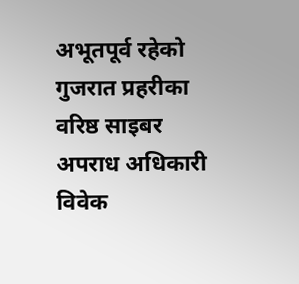अभूतपूर्व रहेको गुजरात प्रहरीका वरिष्ठ साइबर अपराध अधिकारी विवेक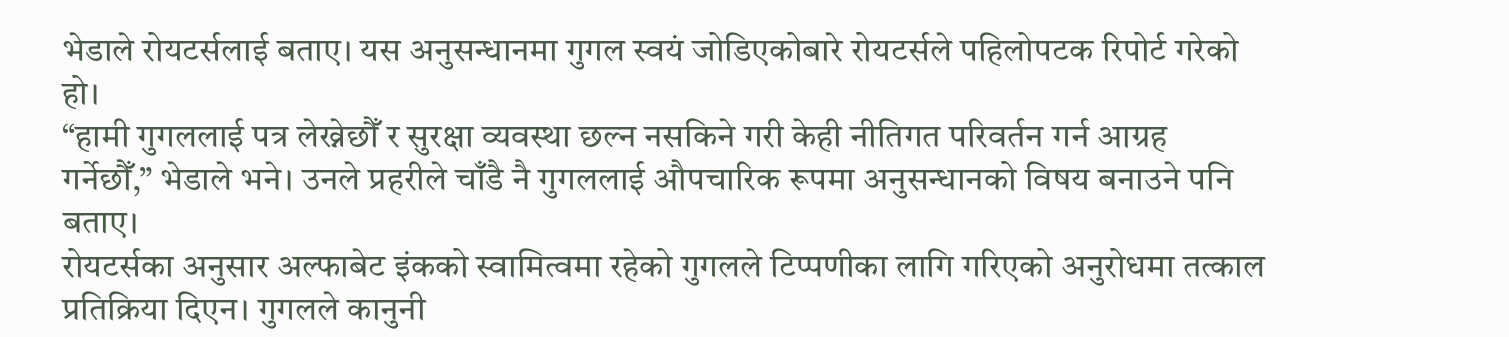भेडाले रोयटर्सलाई बताए। यस अनुसन्धानमा गुगल स्वयं जोडिएकोबारे रोयटर्सले पहिलोपटक रिपोर्ट गरेको हो।
“हामी गुगललाई पत्र लेख्नेछौँ र सुरक्षा व्यवस्था छल्न नसकिने गरी केही नीतिगत परिवर्तन गर्न आग्रह गर्नेछौँ,” भेडाले भने। उनले प्रहरीले चाँडै नै गुगललाई औपचारिक रूपमा अनुसन्धानको विषय बनाउने पनि बताए।
रोयटर्सका अनुसार अल्फाबेट इंकको स्वामित्वमा रहेको गुगलले टिप्पणीका लागि गरिएको अनुरोधमा तत्काल प्रतिक्रिया दिएन। गुगलले कानुनी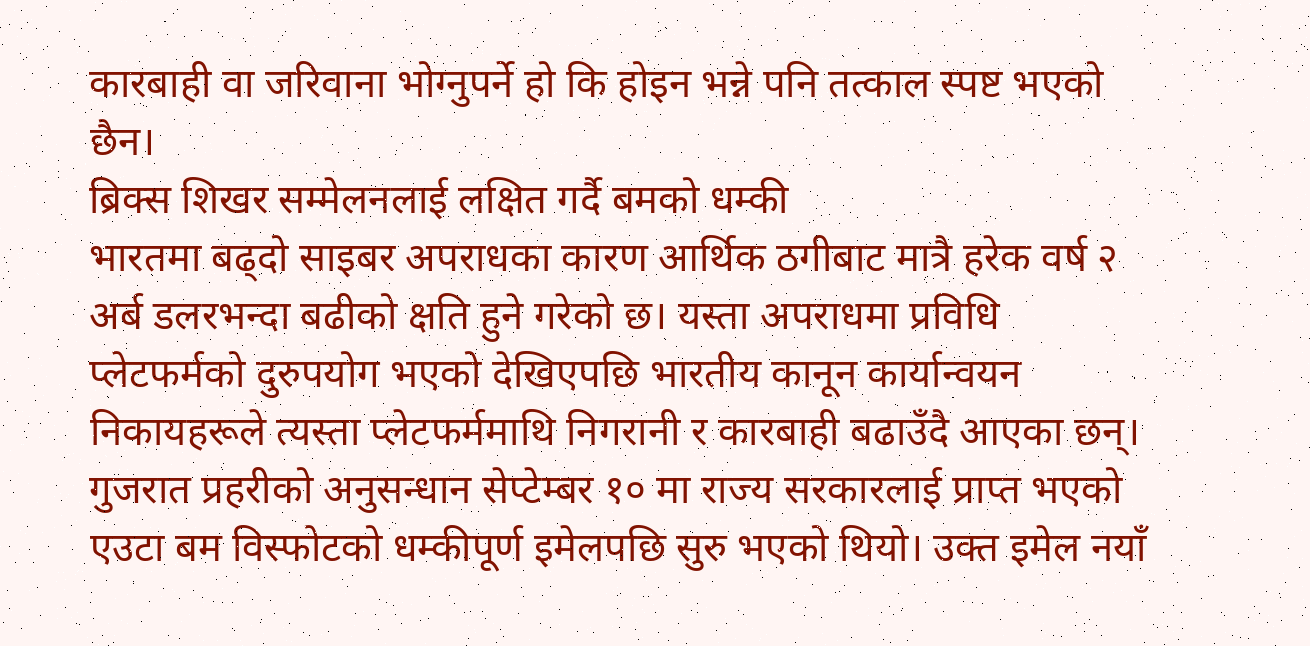कारबाही वा जरिवाना भोग्नुपर्ने हो कि होइन भन्ने पनि तत्काल स्पष्ट भएको छैन।
ब्रिक्स शिखर सम्मेलनलाई लक्षित गर्दै बमको धम्की
भारतमा बढ्दो साइबर अपराधका कारण आर्थिक ठगीबाट मात्रै हरेक वर्ष २ अर्ब डलरभन्दा बढीको क्षति हुने गरेको छ। यस्ता अपराधमा प्रविधि प्लेटफर्मको दुरुपयोग भएको देखिएपछि भारतीय कानून कार्यान्वयन निकायहरूले त्यस्ता प्लेटफर्ममाथि निगरानी र कारबाही बढाउँदै आएका छन्।
गुजरात प्रहरीको अनुसन्धान सेप्टेम्बर १० मा राज्य सरकारलाई प्राप्त भएको एउटा बम विस्फोटको धम्कीपूर्ण इमेलपछि सुरु भएको थियो। उक्त इमेल नयाँ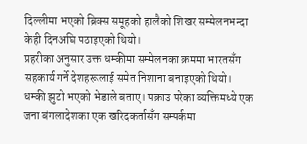दिल्लीमा भएको ब्रिक्स समूहको हालैको शिखर सम्मेलनभन्दा केही दिनअघि पठाइएको थियो।
प्रहरीका अनुसार उक्त धम्कीमा सम्मेलनका क्रममा भारतसँग सहकार्य गर्ने देशहरूलाई समेत निशाना बनाइएको थियो।
धम्की झुटो भएको भेडाले बताए। पक्राउ परेका व्यक्तिमध्ये एक जना बंगलादेशका एक खरिदकर्तासँग सम्पर्कमा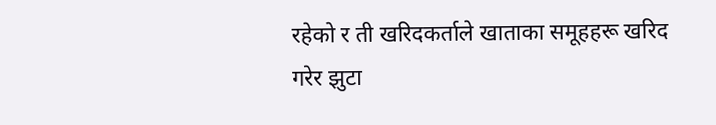रहेको र ती खरिदकर्ताले खाताका समूहहरू खरिद गरेर झुटा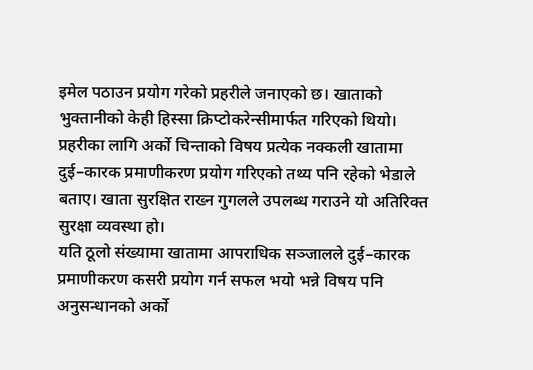इमेल पठाउन प्रयोग गरेको प्रहरीले जनाएको छ। खाताको भुक्तानीको केही हिस्सा क्रिप्टोकरेन्सीमार्फत गरिएको थियो।
प्रहरीका लागि अर्को चिन्ताको विषय प्रत्येक नक्कली खातामा दुई–कारक प्रमाणीकरण प्रयोग गरिएको तथ्य पनि रहेको भेडाले बताए। खाता सुरक्षित राख्न गुगलले उपलब्ध गराउने यो अतिरिक्त सुरक्षा व्यवस्था हो।
यति ठूलो संख्यामा खातामा आपराधिक सञ्जालले दुई–कारक प्रमाणीकरण कसरी प्रयोग गर्न सफल भयो भन्ने विषय पनि अनुसन्धानको अर्को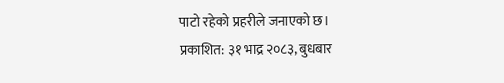पाटो रहेको प्रहरीले जनाएको छ।
प्रकाशित: ३१ भाद्र २०८३, बुधबार